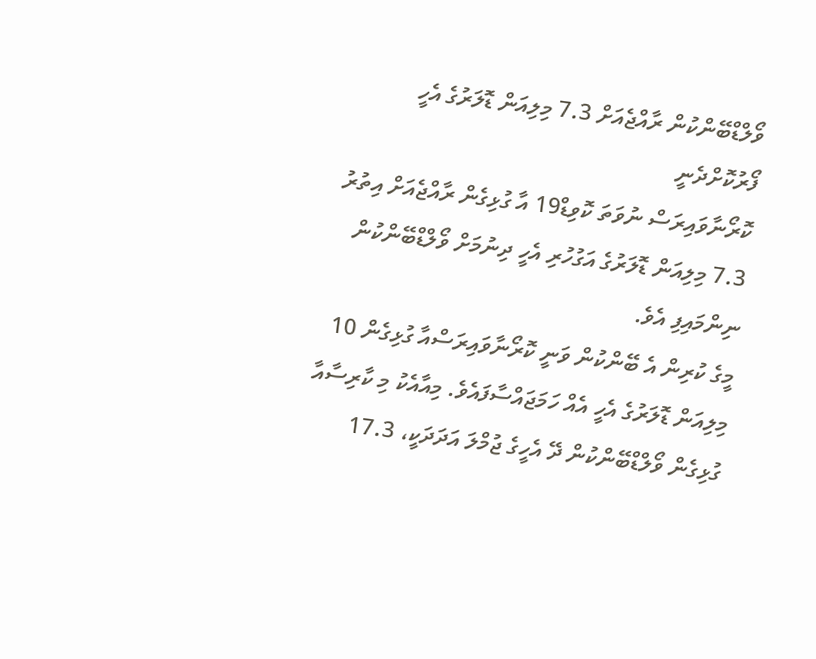ވޯލްޑްބޭންކުން ރާއްޖެއަށް 7.3 މިލިއަން ޑޮލަރުގެ އެހީ ފޯރުކޮށްދެނީ
ކޮރޯނާވައިރަސް ނުވަތަ ކޮވިޑް19 އާ ގުޅިގެން ރާއްޖެއަށް އިތުރު 7.3 މިލިއަން ޑޮލަރުގެ އަގުހުރި އެހީ ދިނުމަށް ވޯލްޑްބޭންކުން ނިންމައިފި އެވެ.
މީގެ ކުރިން އެ ބޭންކުން ވަނީ ކޮރޯނާވައިރަސްއާ ގުޅިގެން 10 މިލިއަން ޑޮލަރުގެ އެހީ އެއް ހަމަޖައްސާފައެވެ. މިއާއެކު މި ކާރިސާއާ ގުޅިގެން ވޯލްޑްބޭންކުން ދޭ އެހީގެ ޖުމްލަ އަދަދަކީ، 17.3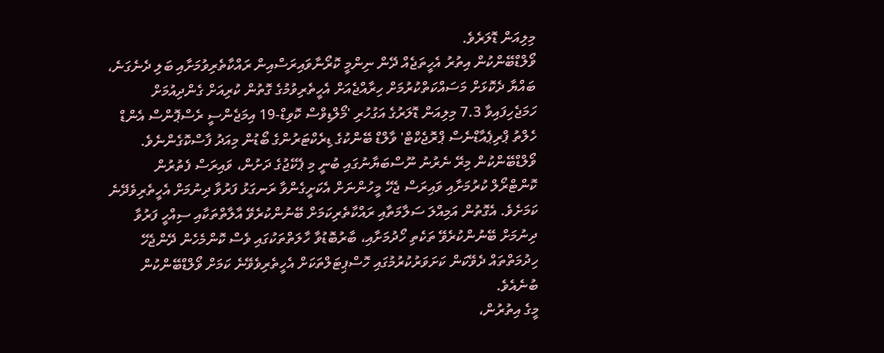މިލިއަން ޑޮލަރެވެ.
ވޯލްޑްބޭންކުން އިތުރު އެހީތަޖެއް ދޭން ނިންމީ ކޮރޯނާވައިރަސްއިން ރައްކާތެރިވުމަށާއި ބަލި ދެނެގަނެ، ބައްޔާ ދެކޮޅަށް މަސައްކަތްކުރުމަށް ހިރާއްޖެއަށް އެހީތެރިވުމުގެ ގޮތުން ކުރިއަށް ގެންދިއުމަށް ހަމަޖެހިފައިވާ 7.3 މިލިއަން ޑޮލަރުގެ އަގުހުރި 'މޯލްޑިވްސް ކޮވިޑް-19 އިމަޖެންސީ ރެސްޕޮންސް އެންޑް ހެލްތު ޕްރިޕެއާޑްނެސް ޕްރޮޖެކްޓް' ވާލްޑް ބޭންކުގެ ޑިރެކްޓަރުންގެ ބޯޑުން މިއަދު ފާސްކޮގެންނެވެ.
ވޯލްޑްބޭންކުން މިރޭ ނެރުނު ނޫސްބަޔާނުގައި ބުނީ މި ޕެކޭޖުގެ ދަށުން، ވައިރަސް ފެތުރުން ކޮންޓްރޯލް ކުރުމަށާއި ވައިރަސް ޖެހޭ މީހުންނަށް އެކަށީގެންވާ ރަނގަޅު ފަރުވާ ދިނުމަށް އެހީތެރިވެދޭނެ ކަމަށެވެ. އެގޮތުން އަމިއްލަ ސަލާމަތާއި ރައްކާތެރިކަމަށް ބޭނުންކުރެވޭ އާލާތްތަކާއި ސިއްހީ ފަރުވާ ދިނުމަށް ބޭނުންކުރެވޭ ތަކެތި ހޯދުމަށާއި، ބާރުބޮޑުވާ ހާލަތްތަކުގައި ވެސް ކޮންމެހެން ދޭންޖެހޭ ހިދުމަތްތައް ދެވޭކަން ކަށަވަރުކުރުމުގައި ހޮސްޕިޓަލްތަކަށް އެހީތެރިވެވޭނެ ކަމަށް ވޯލްޑްބޭންކުން ބުނެއެވެ.
މީގެ އިތުރުން،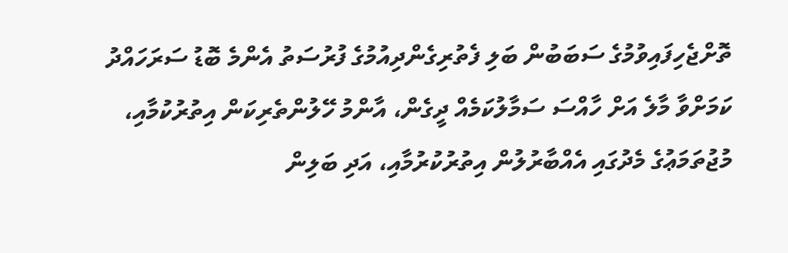ތޮށްޖެހިފައިވުމުގެ ސަބަބުން ބަލި ފެތުރިގެންދިއުމުގެ ފުރުސަތު އެންމެ ބޮޑު ސަރަހައްދު ކަމަށްވާ މާލެ އަށް ހާއްސަ ސަމާލުކަމެއް ދީގެން، އާންމު ހޭލުންތެރިކަން އިތުރުކުމާއި، މުޖުތަމަޢުގެ މެދުގައި އެއްބާރުލުން އިތުރުކުރުމާއި، އަދި ބަލިން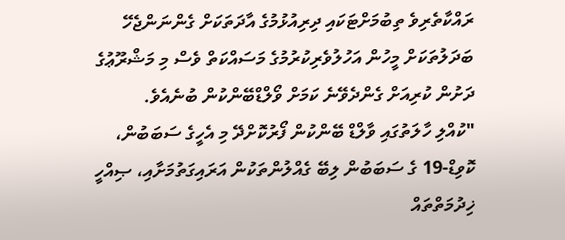ރައްކާތެރިވެ ތިބުމަށްޓަކައި ދިރިއުޅުމުގެ އާދަތަކަށް ގެންނަންޖެހޭ ބަދަލުތަކަށް މީހުން އަހުލުވެރިކުރުމުގެ މަސައްކަތް ވެސް މި މަޝްރޫޢުގެ ދަށުން ކުރިއަށް ގެންދެވޭނެ ކަމަށް ވޯލްޑްބޭންކުން ބުނެއެވެ.
"ކުއްލި ހާލަތުގައި ވާލްޑް ބޭންކުން ފޯރުކޮށްދޭ މި އެހީގެ ސަބަބުން، ކޮވިޑް-19 ގެ ސަބަބުން ލިބޭ ގެއްލުންތަކުން އަރައިގަތުމަށާއި، ޞިއްހީ ޚިދުމަތްތައް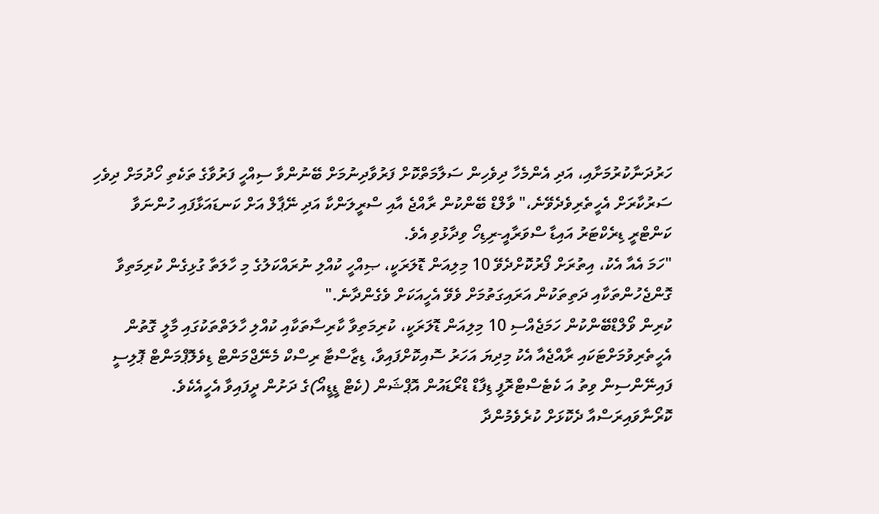ހަރުދަނާކުރުމަށާއި، އަދި އެންމެހާ ދިވެހިން ސަލާމަތްކޮށް ފަރުވާދިނުމަށް ބޭނުންވާ ސިއްހީ ފަރުވާގެ ތަކެތި ހޯދުމަށް ދިވެހި ސަރުކާރަށް އެހީތެރިވެދެވޭނެ،" ވާލްޑް ބޭންކުން ރާއްޖެ އާއި ސްރީލަންކާ އަދި ނޭޕާލް އަށް ކަނޑައަޅާފައި ހުންނަވާ ކަންޓްރީ ޑިރެކްޓަރު އައިޑާ ސްވަރާއީ-ރިޑިހޯ ވިދާޅުވި އެވެ.
"ހަމަ އެއާ އެކު، އިތުރަށް ފޯރުކޮށްދެވޭ 10 މިލިއަން ޑޮލަރަކީ، ޞިއްހީ ކުއްލި ނުރައްކަލުގެ މި ހާލަތާ ގުޅިގެން ކުރިމަތިވާ ގޮންޖެހުންތަކާއި ދަތިތަކުން އަރައިގަތުމަށް ވެވޭ އެހީއަކަށް ވެގެންދާނެ."
ކުރިން ވޯލްޑްބޭންކުން ހަމަޖެއްސި 10 މިލިއަން ޑޮލަރަކީ، ކުރިމަތިވާ ކާރިސާތަކާއި ކުއްލި ހާލަތްތަކުގައި މާލީ ގޮތުން އެހީތެރިވުމަށްޓަކައި ރާއްޖެއާ އެކު މިދިޔަ އަހަރު ސޮއިކޮށްފައިވާ، ޑިޒާސްޓާ ރިސްކް މެނޭޖްމަންޓް ޑިވެލޮޕްމަންޓް ޕޮލިސީ ފައިނޭންސިން ވިތު އަ ކެޓެސްޓްރޮފީ ޑިފާޑް ޑްރޯޑައުން އޮޕްޝަން (ކެޓް ޑީޑީއޯ)ގެ ދަށުން ދީފައިވާ އެހީއެކެވެ.
ކޮރޯނާވައިރަސްއާ ދެކޮޅަށް ކުރެވެމުންދާ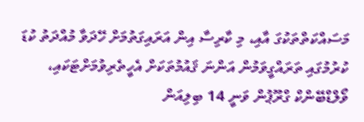މަސައްކަތްތަކުގަ އާއި، މި ކާރިސާ އިން އަރައިގަތުމަށް ހޭދަވާ މުއްދަތު ކުޑަ ކުރުމުގައި ތަރައްގީވަމުން އަންނަ ޤައުމުތަކަށް އެހީތެރިވުމަށްޓަކައި، ވޯލްޑްބޭންކް ގްރޫޕުން ވަނީ 14 ބިލިއަން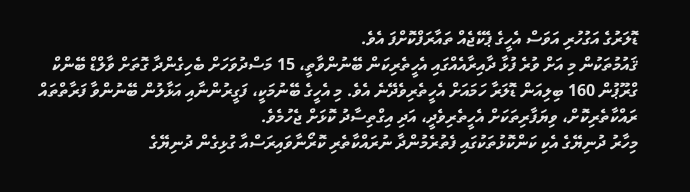ޑޮލަރުގެ އަގުހުރި އަވަސް އެހީގެ ޕެކޭޖެއް ތައާރަފްކޮށްފަ އެވެ.
ޤައުމުތަކުން މި އަށް ވުރެ ފުޅާ ދާއިރާއެއްގައި އެހީތެރިކަން ބޭނުންވާތީ، 15 މަސްދުވަހަށް ބެހިގެންދާ ގޮތަށް ވާލްޑް ބޭންކް ގްރޫޕުން 160 ބިލިއަން ޑޮލަރާ ހަމައަށް އެހީތެރިވެދޭނެ އެވެ. މި އެހީގެ ބޭނުމަކީ، ފަގީރުންނާއި އަޅާލުން ބޭނުންވާ ފަރާތްތައް ރައްކާތެރިކޮށް، ވިޔަފާރިތަކަށް އެހީތެރިވެދީ، އަދި އިގްތިސާދު ކޮޅަށް ޖެހުމެވެ.
މިހާރު ދުނިޔޭގެ އެކި ކަންކޮޅުތަކުގައި ފެތުރެމުންދާ ނުރައްކާތެރި ކޮރޯނާވައިރަސްއާ ގުޅިގެން ދުނިޔޭގެ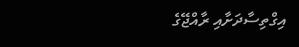އިގްތިސާދަށާއި ރާއްޖޭގެ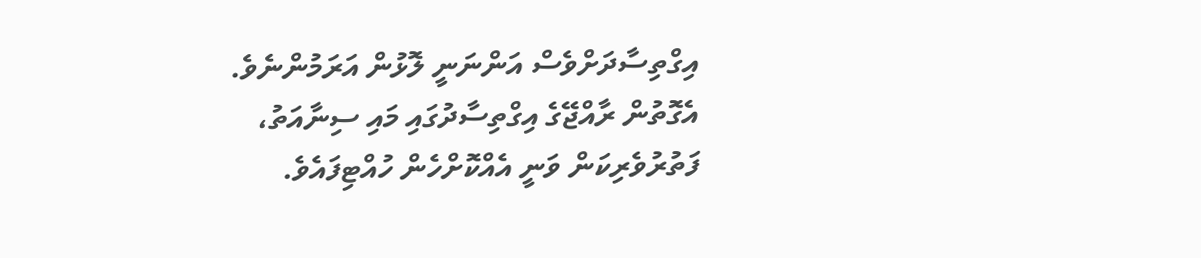އިގްތިސާދަށްވެސް އަންނަނީ ލޮޅުން އަރަމުންނެވެ. އެގޮތުން ރާއްޖޭގެ އިގްތިސާދުގައި މައި ސިނާއަތު، ފަތުރުވެރިކަން ވަނީ އެއްކޮށްހެން ހުއްޓިފައެވެ.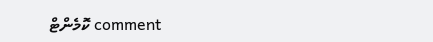comment ކޮމެންޓް